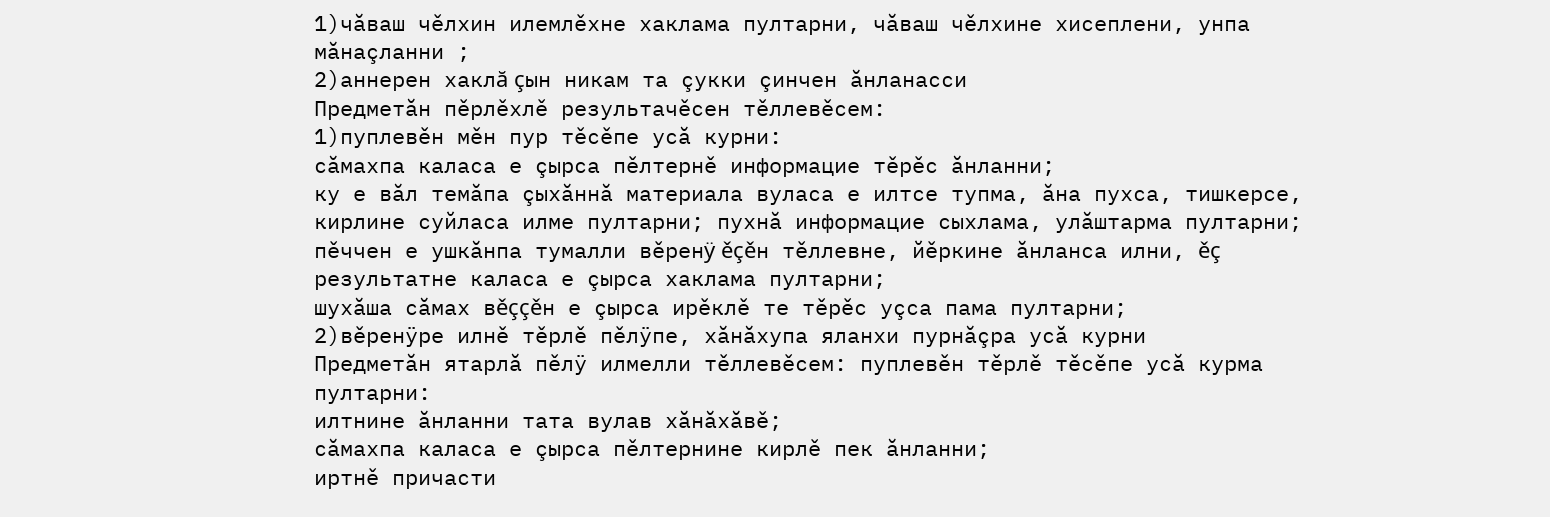1)чăваш чěлхин илемлěхне хаклама пултарни, чăваш чěлхине хисеплени, унпа мăнаçланни ;
2)аннерен хаклă çын никам та çукки çинчен ăнланасси
Предметăн пěрлěхлě результачěсен тěллевěсем:
1)пуплевěн мěн пур тěсěпе усă курни:
сăмахпа каласа е çырса пěлтернě информацие тěрěс ăнланни;
ку е вăл темăпа çыхăннă материала вуласа е илтсе тупма, ăна пухса, тишкерсе, кирлине суйласа илме пултарни; пухнă информацие сыхлама, улăштарма пултарни;
пěччен е ушкăнпа тумалли вěренÿ ěçěн тěллевне, йěркине ăнланса илни, ěç результатне каласа е çырса хаклама пултарни;
шухăша сăмах вěççěн е çырса ирěклě те тěрěс уçса пама пултарни;
2)вěренÿре илнě тěрлě пěлÿпе, хăнăхупа яланхи пурнăçра усă курни
Предметăн ятарлă пěлÿ илмелли тěллевěсем: пуплевěн тěрлě тěсěпе усă курма пултарни:
илтнине ăнланни тата вулав хăнăхăвě;
сăмахпа каласа е çырса пěлтернине кирлě пек ăнланни;
иртнě причасти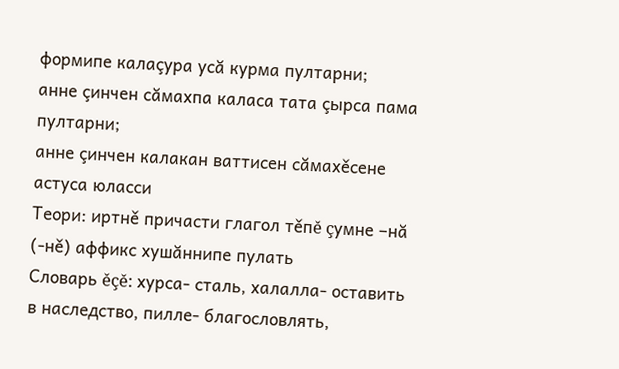формипе калаçура усă курма пултарни;
анне çинчен сăмахпа каласа тата çырса пама пултарни;
анне çинчен калакан ваттисен сăмахěсене астуса юласси
Теори: иртнě причасти глагол тěпě çумне –нă (-нě) аффикс хушăннипе пулать
Словарь ěçě: хурса- сталь, халалла- оставить в наследство, пилле- благословлять,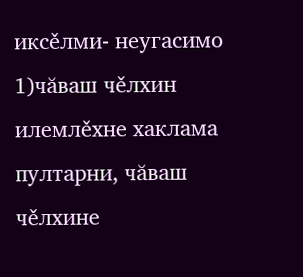иксěлми- неугасимо
1)чăваш чěлхин илемлěхне хаклама пултарни, чăваш чěлхине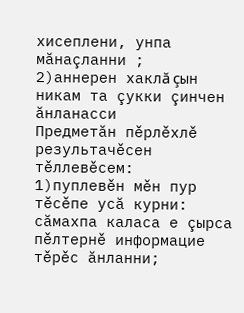хисеплени, унпа мăнаçланни ;
2)аннерен хаклă çын никам та çукки çинчен ăнланасси
Предметăн пěрлěхлě результачěсен тěллевěсем:
1)пуплевěн мěн пур тěсěпе усă курни:
сăмахпа каласа е çырса пěлтернě информацие тěрěс ăнланни;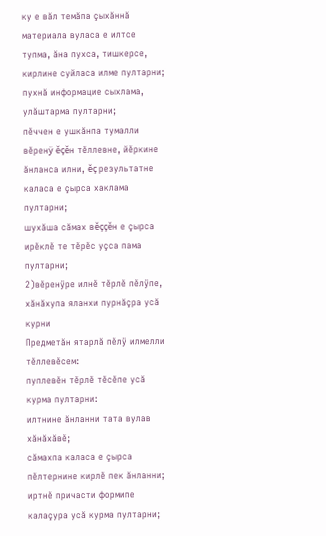ку е вăл темăпа çыхăннă материала вуласа е илтсе тупма, ăна пухса, тишкерсе, кирлине суйласа илме пултарни; пухнă информацие сыхлама, улăштарма пултарни;
пěччен е ушкăнпа тумалли вěренÿ ěçěн тěллевне, йěркине ăнланса илни, ěç результатне каласа е çырса хаклама пултарни;
шухăша сăмах вěççěн е çырса ирěклě те тěрěс уçса пама пултарни;
2)вěренÿре илнě тěрлě пěлÿпе, хăнăхупа яланхи пурнăçра усă курни
Предметăн ятарлă пěлÿ илмелли тěллевěсем:
пуплевěн тěрлě тěсěпе усă курма пултарни:
илтнине ăнланни тата вулав хăнăхăвě;
сăмахпа каласа е çырса пěлтернине кирлě пек ăнланни;
иртнě причасти формипе калаçура усă курма пултарни;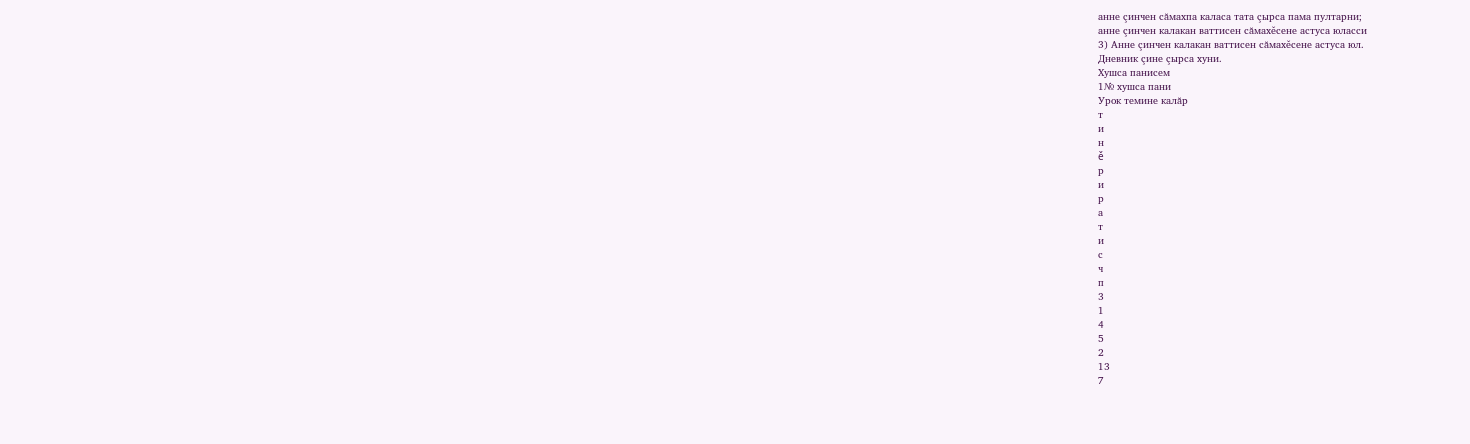анне çинчен сăмахпа каласа тата çырса пама пултарни;
анне çинчен калакан ваттисен сăмахěсене астуса юласси
3) Анне çинчен калакан ваттисен сăмахěсене астуса юл.
Дневник çине çырса хуни.
Хушса панисем
1№ хушса пани
Урок темине калăр
т
и
н
ě
р
и
р
а
т
и
с
ч
п
3
1
4
5
2
13
7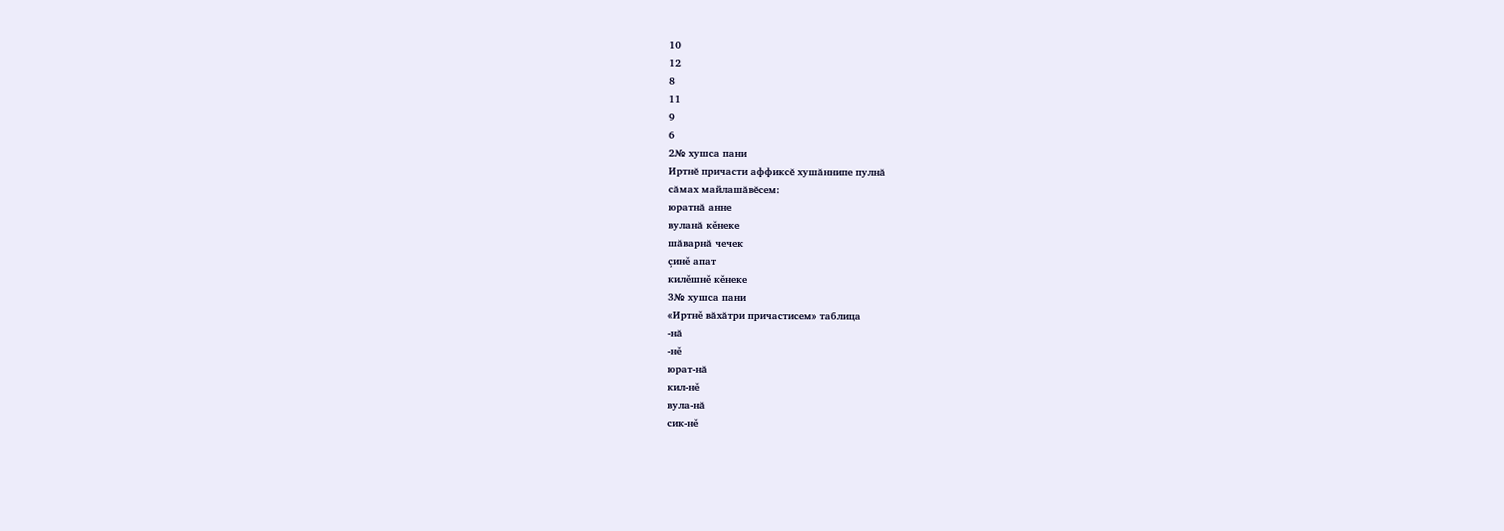10
12
8
11
9
6
2№ хушса пани
Иртнĕ причасти аффиксĕ хушăннипе пулнă
сăмах майлашăвĕсем:
юратнă анне
вуланă кěнеке
шăварнă чечек
çинě апат
килěшнě кěнеке
3№ хушса пани
«Иртнě вăхăтри причастисем» таблица
-нă
-нě
юрат-нă
кил-нě
вула-нă
сик-нě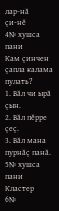лар-нă
çи-нě
4№ хушса пани
Кам çинчен çапла калама пулать?
1. Вăл чи ырă çын.
2. Вăл пěрре çеç.
3. Вăл мана пурнăç панă.
5№ хушса пани
Кластер
6№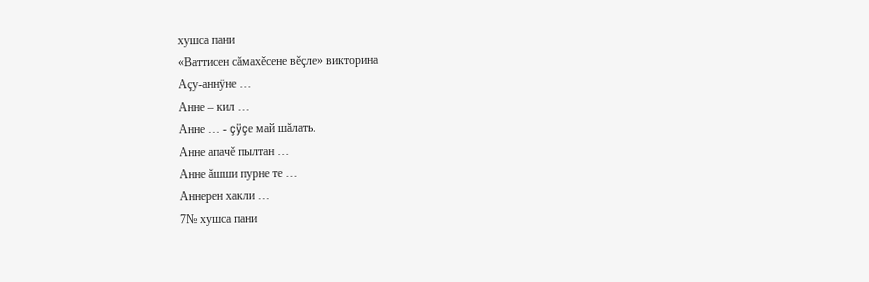хушса пани
«Ваттисен сăмахěсене вěçле» викторина
Аçу-аннÿне …
Анне – кил …
Анне … - çÿçе май шăлать.
Анне апачě пылтан …
Анне ăшши пурне те …
Аннерен хакли …
7№ хушса пани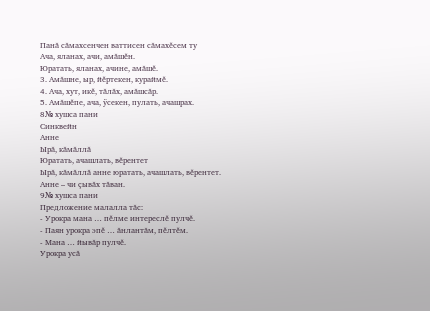Панă сăмахсенчен ваттисен сăмахěсем ту
Ача, яланах, ачи, амăшěн.
Юратать, яланах, ачине, амăшě.
3. Амăшне, ыр, йěртекен, кураймě.
4. Ача, хут, икě, тăлăх, амăшсăр.
5. Амăшěпе, ача, ÿсекен, пулать, ачашрах.
8№ хушса пани
Синквейн
Анне
Ырă, кăмăллă
Юратать, ачашлать, вěрентет
Ырă, кăмăллă анне юратать, ачашлать, вěрентет.
Анне – чи çывăх тăван.
9№ хушса пани
Предложение малалла тăс:
- Урокра мана … пěлме интереслě пулчě.
- Паян урокра эпě … ăнлантăм, пěлтěм.
- Мана … йывăр пулчě.
Урокра усă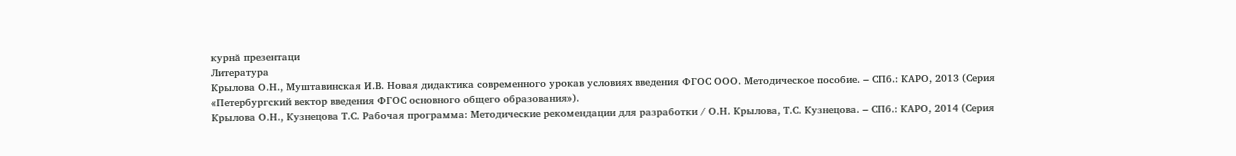курнă презентаци
Литература
Крылова О.Н., Муштавинская И.В. Новая дидактика современного урокав условиях введения ФГОС ООО. Методическое пособие. ‒ СПб.: КАРО, 2013 (Серия «Петербургский вектор введения ФГОС основного общего образования»).
Крылова О.Н., Кузнецова Т.С. Рабочая программа: Методические рекомендации для разработки / О.Н. Крылова, Т.С. Кузнецова. ‒ СПб.: КАРО, 2014 (Серия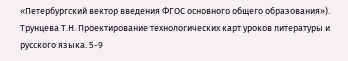«Петербургский вектор введения ФГОС основного общего образования»).
Трунцева Т.Н. Проектирование технологических карт уроков литературы и русского языка. 5-9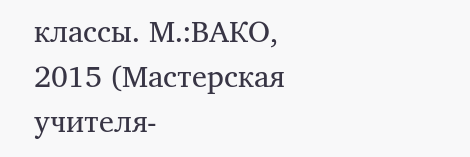классы. М.:ВАКО, 2015 (Мастерская учителя-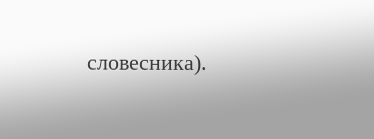словесника).